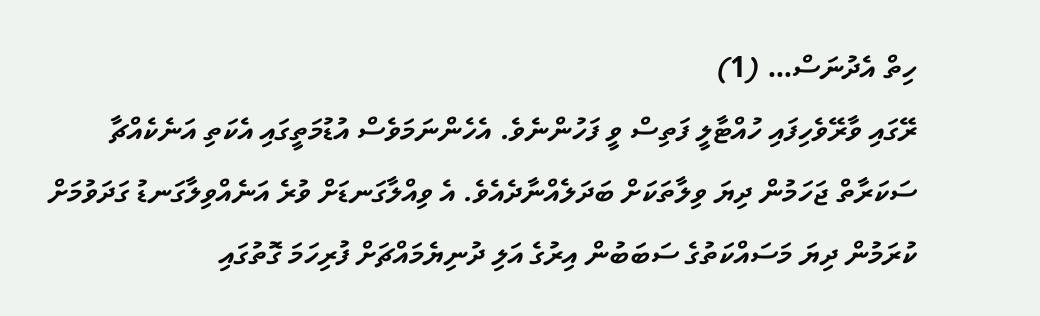ހިތް އެދުނަސް… (1)
ރޭގައި ވާރޭވެހިފައި ހުއްޓާލީ ފަތިސް ވީ ފަހުންނެވެ. އެހެންނަމަވެސް އުޑުމަތީގައި އެކަތި އަނެކެއްޗާ ސަކަރާތް ޖަހަމުން ދިޔަ ވިލާތަކަށް ބަދަލެއްނާދެއެވެ. އެ ވިއްލާގަނޑަށް ވުރެ އަނެއްވިލާގަނޑު ގަދަވުމަށް ކުރަމުން ދިޔަ މަސައްކަތުގެ ސަބަބުން އިރުގެ އަލި ދުނިޔެމައްޗަށް ފުރިހަމަ ގޮތުގައި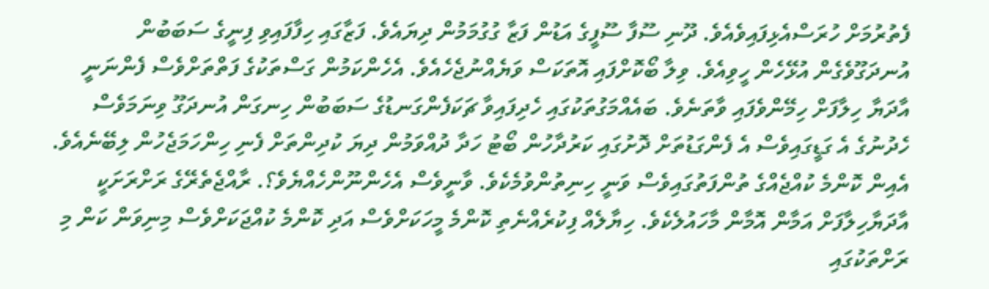ފެތުރުމަށް ހުރަސްއެޅިފައިވެއެވެ. ދޫނި ސޫފާ ސޫފީގެ އަޑުން ފަޒާ ގުގުމަމުން ދިޔައެވެ. ފަޒާގައި ހިފާފައިވި ފިނީގެ ސަބަބުން އުނދަގޫވެގެން އުޅޭހެން ހީވިއެވެ. ވިލާ ބޯކޮށްފައި އޮތަކަސް ވަޔެއްނުޖެހެއެވެ. އެހެންކަމުން ގަސްތަކުގެ ފަތްތަށްވެސް ފެންނަނީ އާދަޔާ ހިލާފަށް ހިމޭންވެފައި ވާތަނެވެ. ބައެއްމަގުތަކުގައި ހެދިފައިވާ ޗަކަފެންގަނޑުގެ ސަބަބުން ހިނގަން އުނދަގޫ ވިނަމަވެސް ހެދުނުގެ އެ ގަޑީގައިވެސް އެ ފެންގަޑުތަށް ދޮށުގައި ކަރުދާހުން ބޯޓު ހަދާ ދުއްވަމުން ދިޔަ ކުދިންތަށް ފެނި ހިންހަމަޖެހުން ލިބޭނެއެވެ. އެއިން ކޮންމެ ކުއްޖެއްގެ ތުންފަތުގައިވެސް ވަނީ ހިނިތުންވުމެކެވެ. ވާނީވެސް އެހެންނޫންހެއްޔެވެ؟. ރާއްޖެތެރޭގެ ރަށްރަށަކީ އާދަޔާހިލާފަށް އަމާން އޮމާން މާހައުލެކެވެ. ހިޔާލެއް ފިކުރެއްނެތި ކޮންމެ މީހަކަށްވެސް އަދި ކޮންމެ ކުއްޖަކަށްވެސް މިނިވަން ކަން މި ރަށްތަކުގައި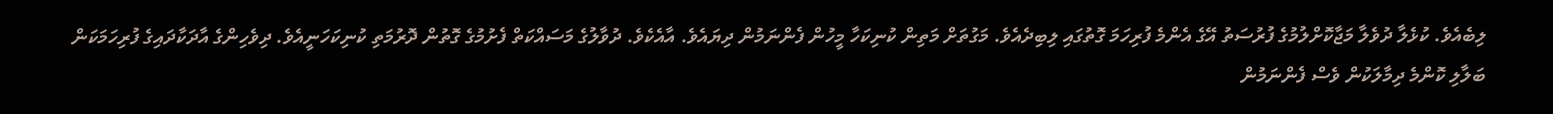ލިބެއެވެ. ކުޅެލާ ދުވެލާ މަޖާކޮށްލުމުގެ ފުރުސަތު އޭގެ އެންމެ ފުރިހަމަ ގޮތުގައި ލިބިދެއެވެ. މަގުތަށް މަތިން ކުނިކަހާ މީހުން ފެންނަމުން ދިޔައެވެ. އާއެކެވެ. ދުވާލުގެ މަސައްކަތް ފެށުމުގެ ގޮތުން ދޮރުމަތި ކުނިކަހަނީއެވެ. ދިވެހިންގެ އާދަކާދައިގެ ފުރިހަމަކަން ބަލާލި ކޮންމެ ދިމާލަކުން ވެސް ފެންނަމުން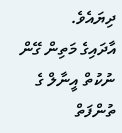ދިޔައެވެ.
އާދައިގެ މަތިން ގޭން ނުކުތް އީނާލް ގެ ތުންފަތް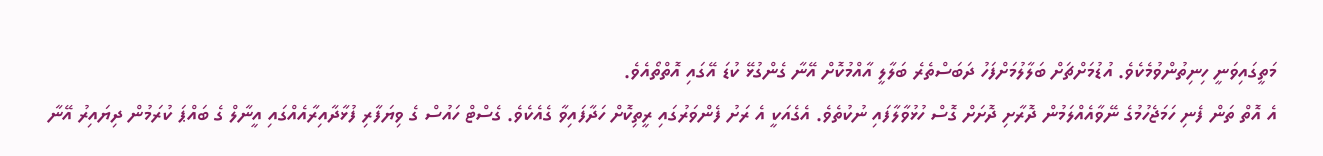މަތީގައިވަނީ ހިނިތުންވުމެކެވެ. އުޑުމަށްޗަށް ބަލާލުމަށްފަހު ދަބަސްތެރެ ބަލާލީ އާއްމުކޮށް އޭނާ ގެންގުޅޭ ކުޑަ އޭގައި އޮތްތޯއެވެ.
އެ އޮތް ތަން ފެނި ހަމަޖެހުމުގެ ނޭވާއެއްލަމުން ދޮރާށި ދޮށަށް ގޮސް ހުޅުވާލާފައި ނުކުތެވެ. އެގެއަކީ އެ ރަށު ފެންވަރުގައި ރީތިކޮށް ހަދާފައިވާ ގެއެކެވެ. ގެސްޓް ހައުސް ގެ ވިޔަފާރި ފުޅާދާއިރާއެއްގައި އީނާލް ގެ ބައްޕަ ކުރަމުން ދިޔައިރު އޭނާ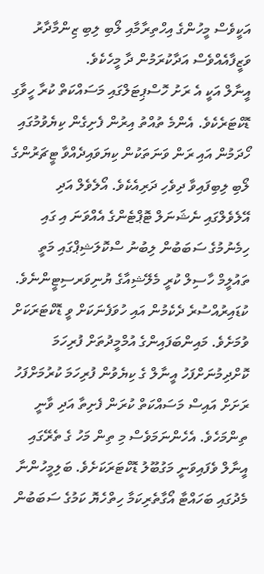އަކީވެސް މީހުންގެ އިހްތިރާމާއި ލޯބި ލިބި ޒިންމާދާރު ވަޒީފާއެއްވެސް އަދާކުރަމުން ދާ މީހެކެވެ.
އީނާލް އަކީ އެ ރަށު ހޮސްޕިޓަލްގައި މަސައްކަތް ކުރާ ހީވާގި ޑޮކްޓަރެކެވެ. އެންމެ ތުއްތު އިރުން ފެށިގެން ކިޔެވުމުގައި ހޯދަމުން އައި ރަން ވަނަތަކުން ކިޔަވައިދެއްވާ ޓީޗަރުންގެ ލޯބި ލިބިފައިވާ ދިވެހި ދަރިއެކެވެ. އޯލެވެލް އަދި އޭލެވެލްގައި ނެޝަނަލް ޓޮޕްޓެންގެ އެއްވަނަ އި ގައި ހިމެނުމުގެ ސަބަބުން ލިބުނު ސްކޮލަޝިޕްގައި މަތީ ތައުލީމް ހާސިލް ކުރީ މެލޭޝިއާގެ ޔުނިވަރސިޓީންނެވެ. ކުޑައިރުއްސުރެ ދެކެމުން އައި ހުވަފެނަކަށް ވީ ޑޮކްޓަރަކަށް ވުމަށެވެ. މައިންބަފައިންގެ އުމްމީދުތަށް ފުރިހަމަ ކޮށްދިމުނަށްފަހު އީނާލް ގެ ކިޔެވުން ފުރިހަމަ ކުރުމަށްފަހު ރަށަށް އައިސް މަސައްކަތް ކުރަން ފެށިތާ އަދި ވާނީ ތިންމަހެވެ. އެހެންނަމަވެސް މި ތިން މަހު ގެ ތެރޭގައި އީނާލް ވެފައިވަނީ މަގުބޫލު ޑޮކްޓަރަކަށެވެ. ބަލިމީހުންނާ މެދުގައި ބަހައްޓާ އޯގާތެރިކަމާ ހިތްހެޔޮ ކަމުގެ ސަބަބުން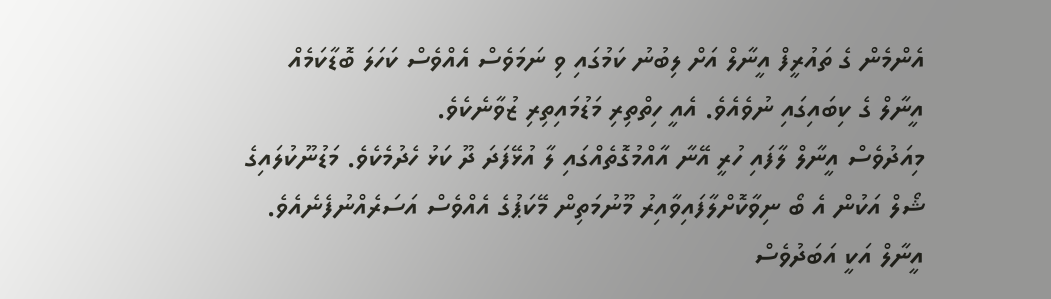އެންމެން ގެ ތައުރީފް އީނާލް އަށް ލިބުނު ކަމުގައި ވި ނަމަވެސް އެއްވެސް ކަހަލަ ބޮޑާކަމެއް އީނާލް ގެ ކިބައިގައި ނުވެއެވެ. އެއީ ހިތްތިރި މަޑުމައިތިރި ޒުވާނެކެވެ.
މިއަދުވެސް އީނާލް ލާފައި ހުރީ އޭނާ އާއްމުގޮތެއްގައި ލާ އުޅޭފަދަ ދޫ ކަޅު ހެދުމެކެވެ. މަޑުނޫކުލައިގެ ޝޯލް އަކުން އެ ބޯ ނިވާކޮށްލާފައިވާއިރު މޫނުމަތިން މޭކަޕުގެ އެއްވެސް އަސަރެއްނުފެނެއެވެ. އީނާލް އަކީ އަބަދުވެސް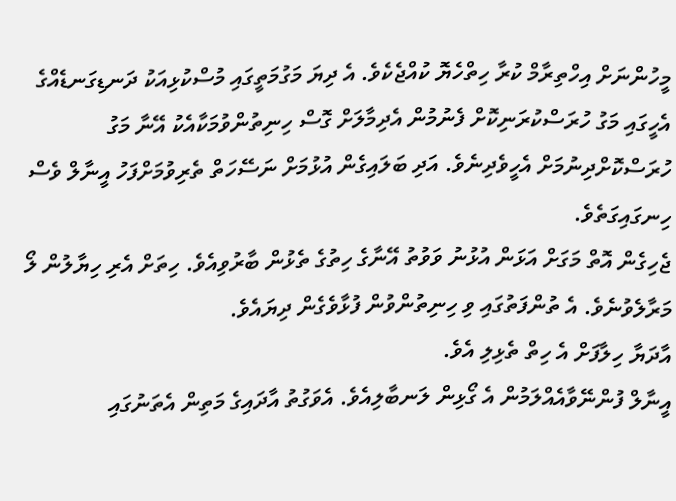މީހުންނަށް އިހްތިރާމް ކުރާ ހިތްހެޔޮ ކުއްޖެކެވެ. އެ ދިޔަ މަގުމަތީގައި މުސްކުޅިއަކު ދަނޑިގަނޑެއްގެ އެހީގައި މަގު ހުރަސްކުރަނިކޮށް ފެނުމުން އެދިމާލަށް ގޮސް ހިނިތުންވުމަކާއެކު އޭނާ މަގު ހުރަސްކޮށްދިނުމަށް އެހީވެދިނެވެ. އަދި ބަލައިގެން އުޅުމަށް ނަސޭހަތް ތެރިވުމަށްފަހު އީނާލް ވެސް ހިނގައިގަތެވެ.
ޖެހިގެން އޮތް މަގަށް އަޅަން އުޅުނު ވަވުތު އޭނާގެ ހިތުގެ ތެޅުން ބާރުވިއެވެ. ހިތަށް އެރި ހިޔާލުން ލޯ މަރާލެވުނެވެ. އެ ތުންފަތުގައި ވި ހިނިތުންވުން ފުޅާވެގެން ދިޔައެވެ.
އާދަޔާ ހިލާފަށް އެ ހިތް ތެޅިލި އެވެ.
އީނާލް ފުންނޭވާއެއްލަމުން އެ ގޯޅިން ލަނބާލިއެވެ. އެވަގުތު އާދައިގެ މަތިން އެތަނުގައި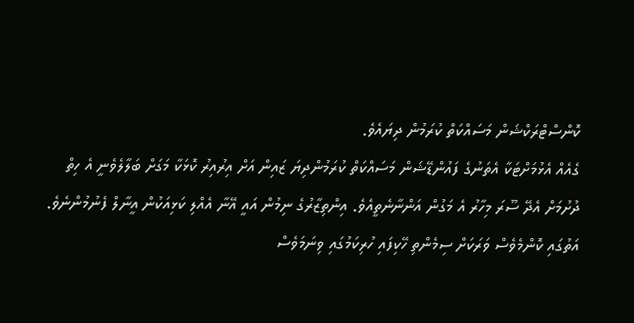ކޮންސްޓްރަކްޝަން މަސައްކަތް ކުރަމުން ދިޔައެވެ.
ގެއެއް އެޅުމަށްޓަކާ އެތަނުގެ ފައުންޑޭޝަން މަސައްކަތް ކުރަމުންދިޔަ ޒައިން އަށް އިރުއިރު ކޮޅަކާ މަގަށް ބަލާލެވެނީ އެ ހިތް ދުށުމަށް އެދޭ ސޫރަ މިހާރު އެ މަގުން އަންނާނެތީއެވެ. އިންތިޒާރުގެ ނިމުން އައީ އޭނާ އެއްލި ކަޅިއަކުން އީނާލް ފެނުމުންނެވެ. އަތުގައި ކޮންމެވެސް ވަރަކަށް ސިމެންތި ހޭކިފައި ހުރިކަމުގައި ވިނަމަވެސް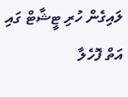ލައިގެން ހުރި ޓީޝާޓް ގައި އަތް ފޮހެލާ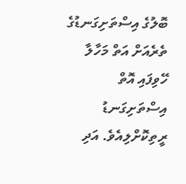ބޮލުގެ އިސްތަށިގަނޑުގެ ތެރެއަށް އަތް މަހާލާ ހޭވިފައި އޮތް އިސްތަށިގަނޑު ރީތިކޮށްލިއެވެ. އަދި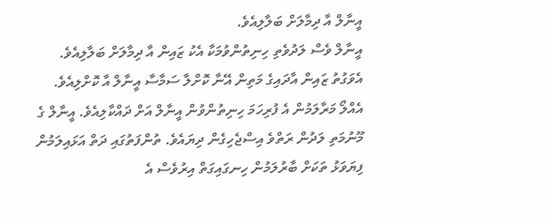އީނާލް އާ ދިމާލަށް ބަލާލިއެވެ.
އީނާލް ވެސް ލަދުވެތި ހިނިތުންވުމަކާ އެކު ޒައިން އާ ދިމާލަށް ބަލާލިއެވެ. އެވަގުތު ޒައިން އާދައިގެ މަތިން އޭނާ ކޮށްލާ ސަމާސާ އީނާލް އާ ކޮށްލިއެވެ. އެއްލޯ މަރާލަމުން އެ ފުރިހަމަ ހިނިތުންވުން އީނާލް އަށް ދައްކާލިއެވެ. އީނާލް ގެ މޫނުމަތި ލަދުން ރަތްވެ އިސްޖެހިގެން ދިޔައެވެ. ތުންފަތުގައި ދަތް އަޅައިލަމުން ފިޔަވަޅު ތަކަށް ބާރުލަމުން ހިނގައިގަތް އިރުވެސް އެ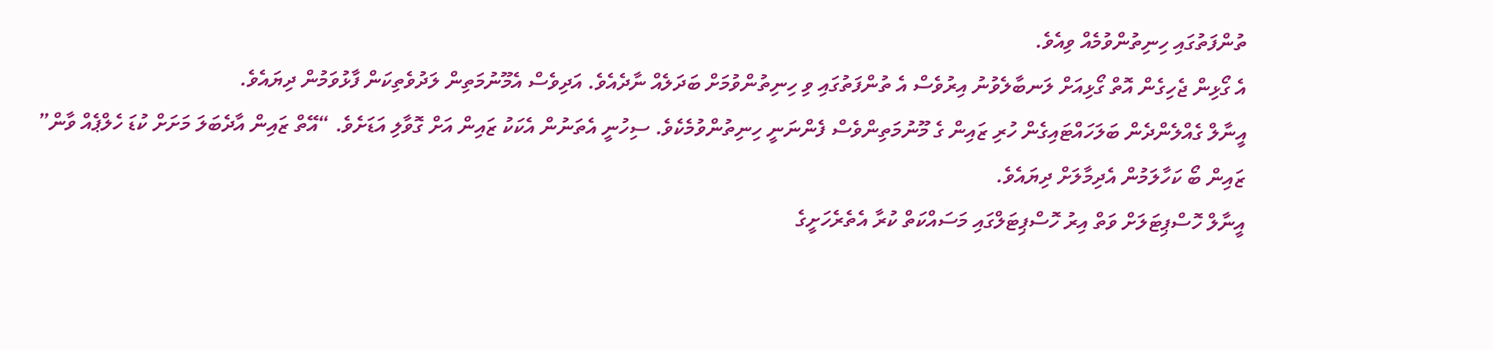ތުންފަތުގައި ހިނިތުންވުމެއް ވިއެވެ.
އެ ގޯޅިން ޖެހިގެން އޮތް ގޯޅިއަށް ލަނބާލެވުނު އިރުވެސް އެ ތުންފަތުގައި ވި ހިނިތުންވުމަށް ބަދަލެއް ނާދެއެވެ. އަދިވެސް އެމޫނުމަތިން ލަދުވެތިކަން ފާޅުވަމުން ދިޔައެވެ.
އީނާލް ގެއްލެންދެން ބަލަހައްޓައިގެން ހުރި ޒައިން ގެ މޫނުމަތިންވެސް ފެންނަނީ ހިނިތުންވުމެކެވެ. ސިހުނީ އެތަނުން އެކަކު ޒައިން އަށް ގޮވާލި އަޑަށެވެ. “އޭތް ޒައިން އާދެބަލަ މަށަށް ކުޑަ ހެލްޕެއް ވާން” ޒައިން ބޯ ކަހާލަމުން އެދިމާލަށް ދިޔައެވެ.
އީނާލް ހޮސްޕިޓަލަށް ވަތް އިރު ހޮސްޕިޓަލްގައި މަސައްކަތް ކުރާ އެތެރެހަށީގެ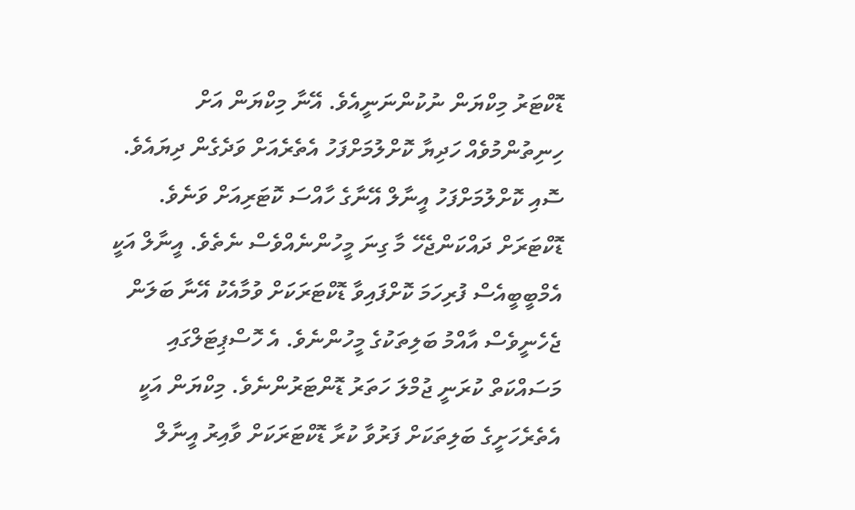ޑޮކްޓަރު މިކްޔަން ނުކުންނަނީއެވެ. އޭނާ މިކްޔަން އަށް ހިނިތުންމުވެއް ހަދިޔާ ކޮށްލުމަށްފަހު އެތެރެއަށް ވަދެގެން ދިޔައެވެ.
ސޮއި ކޮށްލުމަށްފަހު އީނާލް އޭނާގެ ހާއްސަ ކޮޓަރިއަށް ވަނެވެ.
ޑޮކްޓަރަށް ދައްކަންޖެހޭ މާ ގިނަ މީހުންނެއްވެސް ނެތެވެ. އީނާލް އަކީ އެމްބީބީއެސް ފުރިހަމަ ކޮށްފައިވާ ޑޮކްޓަރަކަށް ވުމާއެކު އޭނާ ބަލަން ޖެހެނީވެސް އާއްމު ބަލިތަކުގެ މީހުންނެވެ. އެ ހޮސްޕިޓަލްގައި މަސައްކަތް ކުރަނީ ޖުމްލަ ހަތަރު ޑޮންޓަރުންނެވެ. މިކްޔަން އަކީ އެތެރެހަށީގެ ބަލިތަކަށް ފަރުވާ ކުރާ ޑޮކްޓަރަކަށް ވާއިރު އީނާލް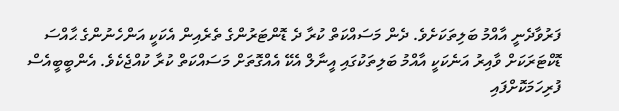ފަރުވާދެނީ އާއްމު ބަލިތަކަށެވެ. ދެން މަސައްކަތް ކުރާ ދެ ޑޮންޓަރުންގެ ތެރެއިން އެކަކީ އަންހެނުންގެ ޙާއްސަ ޑޮކްޓަރަކަށް ވާއިރު އަނެކަކީ އާއްމު ބަލިތަކުގައި އީނާލް އެކޭ އެއްގޮތަށް މަސައްކަތް ކުރާ ކުއްޖެކެވެ. އެންބީބީއެސް ފުރިހަމަކޮށްފައި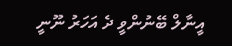އީނާލް ބޭނުންވީ ދެ އަހަރު ނޫނީ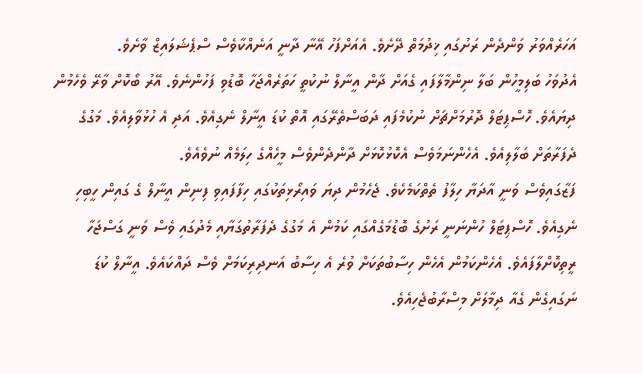އަހަރެއްވަރު ވަންދެން ރަށުގައި ޚިދުމަތް ދޭށެވެ. އެއަށްފަހު އޭނާ ދާނީ އަނެއްކާވެސް ސްޕެޝަލައިޒް ވާށެވެ.
އެދުވަހު ބަލިމީހުން ބަލާ ނިންމާލާފައި ގެއަށް ދާން އީނާލް ނުކުތީ ހަތަރެއްޖަހާ ބޮޑުވި ފަހުންނެވެ. އޭރު ބޯކޮށް ވާރޭ ވެހެމުން ދިޔައެވެ. ހޮސްޕިޓަލް ދޮރުމަށްޗަށް ނުކުމެފައި ދަބަސްތެރޭގައި އޮތް ކުޑަ އީނާލް ނެގިއެވެ. އަދި އެ ހުޅުވާލިއެވެ. މަގުގެ ދެފަރާތަށް ބަލާލިއެވެ. އެހެންނަމަވެސް އެކޮޅުކޮޅަށް ދާންދެންވެސް މީހެއްގެ ހިލަމެއް ނުވެއެވެ.
ފަޒާގައިވެސް ވަނީ އާދަޔާ ހިލާފު ތެތްކަމެކެވެ. ޖެހެމުން ދިޔަ ވައިރޯޅިތަކުގައި ހިފާފައިވި ފިނިން އީނާލް ގެ ގައިން ހީބިހި ނެގިއެވެ. ހޮސްޕިޓަލް ހުންނަނީ ރަށުގެ ބޮޑުމަގެއްގައި ކަމުން އެ މަގުގެ ދެފަރާތުގަޔާއި މެދުގައި ވެސް ވަނީ ގަސްޖަހާ ރީތިކޮށްލާފައެވެ. އެހެންކަމުން އެހެން ހިސާބުތަކަށް ވުރެ އެ ހިސާބު އަނދިރިކަމަށް ވެސް ދައްކައެވެ. އީނާލް ކުޑަ ނަގައިގެން ގެއާ ދިމާލަށް މިސްރާބުޖެހިއެވެ.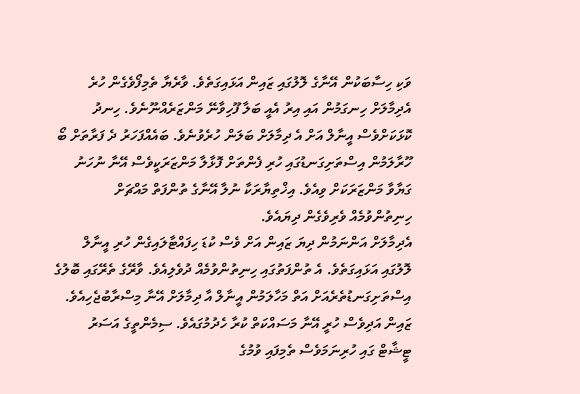ވަކި ހިސާބަކުން އޭނާގެ ލޮލުގައި ޒައިން އަޅައިގަތެވެ. ވާރެޔާ ތެމިފޯވެގެން ހުރެ އެދިމާލަށް ހިނގަމުން އައި އިރު އެއީ ބަލާ ފޫހިވާނޭ މަންޒަރެއްނޫނެވެ. ހިނދު ކޮޅަކަށްވެސް އީނާލް އަށް އެ ދިމާލަށް ބަލަން ހުރެވުނެވެ. ބައެއްފަހަރު ދެ ފަރާތަށް ބޯ ހޫރާލަމުން އިސްތަށިގަނޑުގައި ހުރި ފެންތަށް ފޮޅާލާ މަންޒަރަކީވެސް އޭނާ ނުހަނު ގަޔާވާ މަންޒަރަކަށް ވިއެވެ. އިޚްތިޔާރަކާ ނުލާ އޭނާގެ ތުންފަތް މައްޗަށް ހިނިތުންވުމެއް ވެރިވެގެން ދިޔައެވެ.
އެދިމާލަށް އަންނަމުން ދިޔަ ޒައިން އަށް ވެސް ކުޑަ ހިފައްޓާލައިގެން ހުރި އީނާލް ލޮލުގައި އަޅައިގަތެވެ. އެ ތުންފަތުގައި ހިނިތުންވުމެއް ދުވެލިއެވެ. ވާރޭގެ ތެރޭގައި ބޮލުގެ އިސްތަށިގަނޑުތެރެއަށް އަތް މަހާލަމުން އީނާލް އާ ދިމާލަށް އޭނާ މިސްރާބުޖެހިއެވެ. ޒައިން އަދިވެސް ހުރީ އޭނާ މަސައްކަތް ކުރާ ހެދުމުގައެވެ. ސިމެންތީގެ އަސަރު ޓީޝާޓް ގައި ހުރިނަމަވެސް ތެމިފައި ވުމުގެ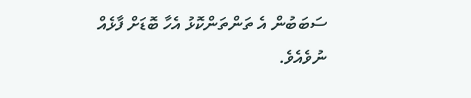ސަބަބުން އެ ތަންތަންކޮޅު އެހާ ބޮޑަށް ފާޅެއް ނުވެއެވެ.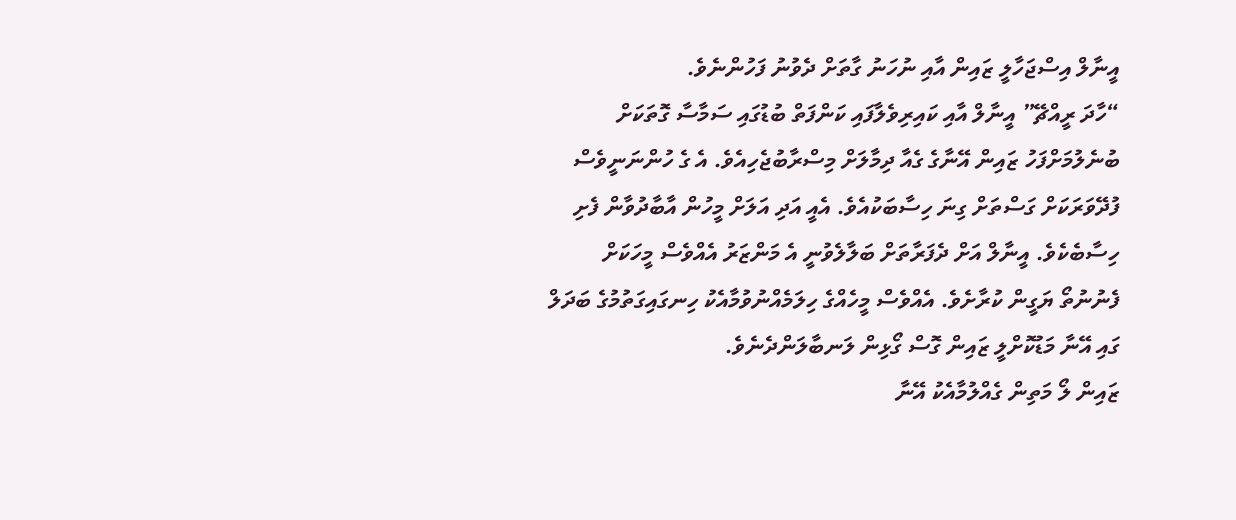އީނާލް އިސްޖަހާލީ ޒައިން އާއި ނުހަނު ގާތަށް ދެވުނު ފަހުންނެވެ.
“ހާދަ ރީއްޗޭ” އީނާލް އާއި ކައިރިވެލާފައި ކަންފަތް ބުޑުގައި ސަމާސާ ގޮތަކަށް ބުނެލުމަށްފަހު ޒައިން އޭނާގެ ގެއާ ދިމާލަށް މިސްރާބުޖެހިއެވެ. އެ ގެ ހުންނަނީވެސް ފުދޭވަރަކަށް ގަސްތަށް ގިނަ ހިސާބަކުއެވެ. އެއީ އަދި އަލަށް މީހުން އާބާދުވާން ފެށި ހިސާބެކެވެ. އީނާލް އަށް ދެފަރާތަށް ބަލާލެވުނީ އެ މަންޒަރު އެއްވެސް މީހަކަށް ފެނުނުތޯ ޔަގީން ކުރާށެވެ. އެއްވެސް މީހެއްގެ ހިލަމެއްނުވުމާއެކު ހިނގައިގަތުމުގެ ބަދަލް ގައި އޭނާ މަޑުކޮށްލީ ޒައިން ގޮސް ގޯޅިން ލަނބާލަންދެނެވެ.
ޒައިން ލޯ މަތިން ގެއްލުމާއެކު އޭނާ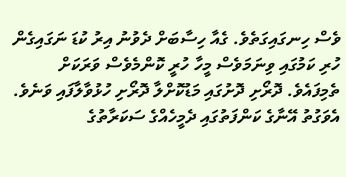ވެސް ހިނގައިގަތެވެ. ގެއާ ހިސާބަށް ދެވުނު އިރު ކުޑަ ނަގައިގެން ހުރި ކަމުގައި ވިނަމަވެސް މީހާ ހުރީ ކޮންމެވެސް ވަރަކަށް ތެމިފައެވެ. ދޮރޯށި ދޮށުގައި މަޑުކޮށްލާ ދޮރޯށި ހުޅުވާލާފައި ވަނެވެ. އެވަގުތު އޭނާގެ ކަންފަތުގައި ދެމީހެއްގެ ސަކަރާތުގެ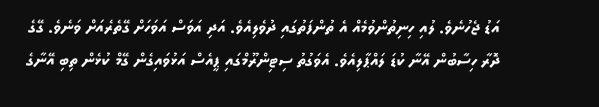އަޑު ޖެހުނެވެ. ލުއި ހިނިތުންވުމެއް އެ ތުންފަތުގައި ދުވެލިއެވެ. އަދި އަވަސް އަވަހަށް ގޭތެރެއަށް ވަނެވެ. ގޭގެ ދޮރާ ހިސާބުން އޭނާ ކުޑަ ލައްޕާލިއެވެ. އެވަގުތު ސިޓިންރޫމްގައި ޕީއެސް އަޅުވައިގެން ގޭމް ކުޅެން ތިބި އޭނާގެ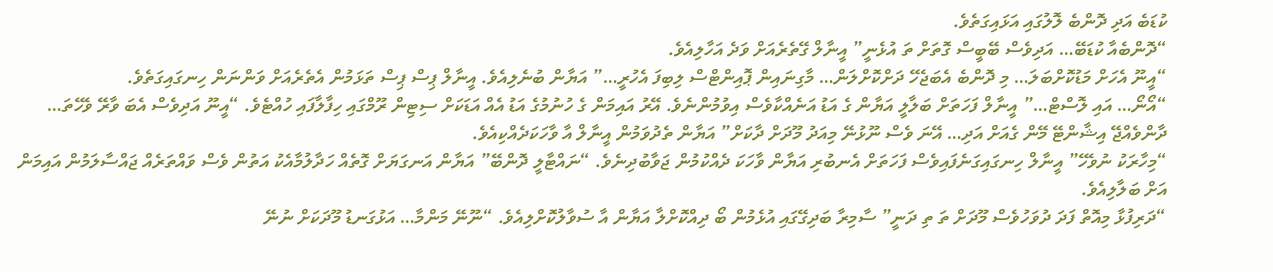ކުޑަބެ އަދި ދޮންބެ ލޮލުގައި އަޅައިގަތެވެ.
“ދޮންބެއާ ކުޑަބޭ… އަދިވެސް ބޭބީސް ގޮތަށް ތަ އުޅެނީ” އީނާލް ގޭތެރެއަށް ވަދެ އަހާލިއެވެ.
“އީނޫ އެހަށް މަޑުކޮށްބަލަ… މި ދޮންބެ އެބަޖެހޭ ދަށްކޮށްލަން… މާގިނައިން ޕޮއިންޓްސް ލިބިފަ އެހުރީ…” އަޔާން ބުނެލިއެވެ. އީނާލް ޕިސް ޕިސް ތަޅަމުން އެތެރެއަށް ވަންނަން ހިނގައިގަތެވެ.
“އޯނޯ… އައި ލޮސްޓް…” އީނާލް ފަހަތަށް ބަލާލީ އަޔާން ގެ އަޑު އަނެއްކާވެސް އިވުމުންނެވެ. އޭރު އައިމަން ގެ ހުނުމުގެ އަޑު އެއް އަޑަކަށް ސިޓިން ރޫމްގައި ހިފާލާފައި ހުއްޓެވެ. “އީނޫ އަދިވެސް އެބަ ވާރޭ ވެހޭތަ… ދާންވެއްޖޭ އިޝާންޓޭ މޭން ގެއަށް އަދި… އޭނަ ވެސް ނޫޅުނޭ މިއަދު މޫދަށް ދާކަށް” އަޔާން ތެދުވަމުން އީނާލް އާ ވާހަކަދެއްކިއެވެ.
“މިހާރަކު ނުވެހޭ” އީނާލް ހިނގައިގަނެފައިވެސް ފަހަތަށް އެނބުރި އަޔާން ވާހަކަ ދެއްކުމުން ޖަވާބުދިނެވެ. “ނައްޓާލީ ދޮންބޭ” އަޔާން އަނގަޔަށް ގޮތެއް ހަދާލުމާއެކު އަތުން ވެސް ވައްތަރެއް ޖައްސާލަމުން އައިމަން އަށް ބަލާލިއެވެ.
“ދަރިފުޅާ މިއޮތް ފަދަ ދުވަހުވެސް މޫދަށް ތަ ތި ދަނީ” ސާމިރާ ބަދިގޭގައި އުޅެމުން ބޯ ދިއްކޮށްލާ އަޔާން އާ ސުވާލުކޮށްލިއެވެ. “ނޫނޭ މަންމާ… އަޅުގަނޑު މޫދަކަށް ނުނޭ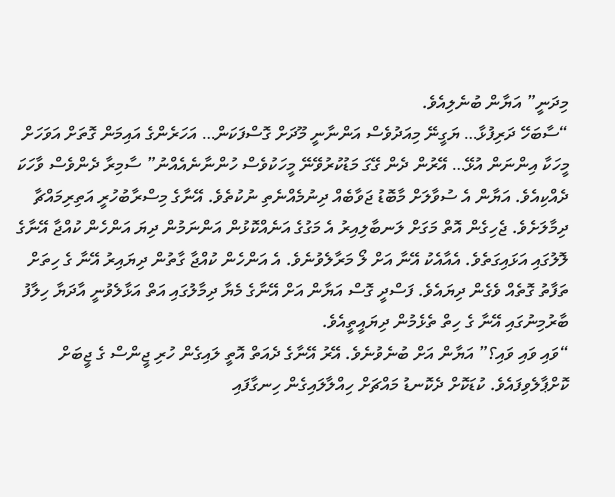މިދަނީ” އަޔާން ބުނެލިއެވެ.
“ސާބަހޭ ދަރިފުޅާ… ޔަގީނޭ މިއަދުވެސް އަންނާނީ މޫދަށް ގޮސްފަކަން… އަހަރެންގެ އައިމަން ގޮތަށް އަވަހަށް މީހަކާ އިންނަން އުޅޭ… އޭރުން ދެން ގޭގަ މަޑުކުރުވޭނޭ މީހަކުވެސް ހުންނާނެއެއްނު” ސާމިރާ ދެންވެސް ވާހަކަ ދެއްކިއެވެ. އަޔާން އެ ސުވާލަށް މާބޮޑު ޖަވާބެއް ދިނުމެއްނެތި ނުކުތެވެ. އޭނާގެ މިސްރާބުހުރީ އަތިރިމައްޗާ ދިމާލަށެވެ. ޖެހިގެން އޮތް މަގަށް ލަނބާލިއިރު އެ މަގުގެ އަނެއްކޮޅުން އަންނަމުން ދިޔަ އަންހެން ކުއްޖާ އޭނާގެ ލޮލުގައި އަޅައިގަތެވެ. އެއާއެކު އޭނާ އަށް ލޯ މަރާލެވުނެވެ. އެ އަންހެން ކުއްޖާ ގާތުން ދިޔައިރު އޭނާ ގެ ހިތަށް ތަފާތު ގޮތެއް ވެގެން ދިޔައެވެ. ފަސްދީ ގޮސް އަޔާން އަށް އޭނާގެ މެޔާ ދިމާލުގައި އަތް އަޅާލެވުނީ އާދަޔާ ހިލާފު ބާރުމިނުގައި އޭނާ ގެ ހިތް ތެޅެމުން ދިޔައީތީއެވެ.
“ވައި ވައި ވައި؟” އަޔާން އަށް ބުނެވުނެވެ. އޭރު އޭނާގެ ދެއަތް އޮތީ ލައިގެން ހުރި ޖީންސް ގެ ޖީބަށް ކޮށްޕާލެވިފައެވެ. ކުޑަކޮށް ދެކޮނޑު މައްޗަށް ހިއްލާލައިގެން ހިނގާފައި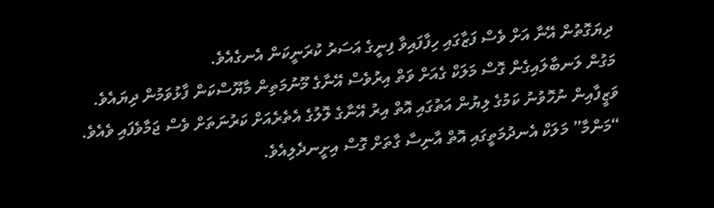ދިޔަގޮތުން އޭނާ އަށް ވެސް ފަޒާގައި ހިފާފައިވާ ފިނީގެ އަސަރު ކުރަނީކަން އެނގެއެވެ.
މަގުން ލަނބާލައިގެން ގޮސް މަލަކް ގެއަށް ވަތް އިރުވެސް އޭނާގެ މޫނުމަތިން މާޔޫސްކަން ފާޅުވަމުން ދިޔައެވެ. ވަޒީފާއިން ނުހޮވުނު ކަމުގެ ލިޔުން އަތުގައި އޮތް އިރު އޭނާގެ ލޮލުގެ އެތެރެއަށް ކަރުނަތަށް ވެސް ޖަމާވެފައި ވެއެވެ. “މަންމާ” މަލަކް އެނދުމަތީގައި އޮތް އާނިސާ ގާތަށް ގޮސް އިށީނދެލިއެވެ.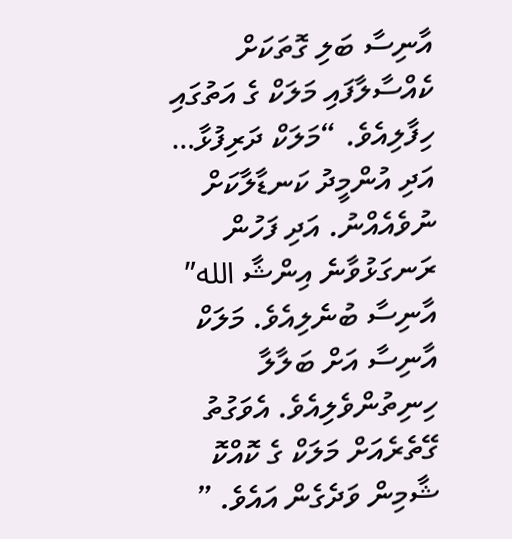އާނިސާ ބަލި ގޮތަކަށް ކެއްސާލާފައި މަލަކް ގެ އަތުގައި ހިފާލިއެވެ. “މަލަކް ދަރިފުޅާ… އަދި އުންމީދު ކަނޑާލާކަށް ނުވެއެއްނު. އަދި ފަހުން ރަނގަޅުވާނެ އިންޝާ الله” އާނިސާ ބުނެލިއެވެ. މަލަކް އާނިސާ އަށް ބަލާލާ ހިނިތުންވެލިއެވެ. އެވަގުތު ގޭތެރެއަށް މަލަކް ގެ ކޮއްކޮ ޝާމިން ވަދެގެން އައެވެ. ”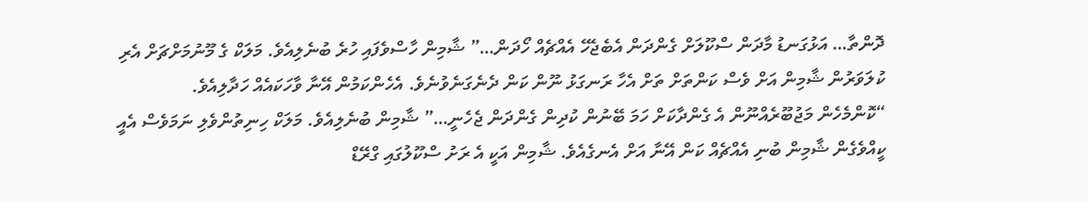ދޮންތާ… އަޅުގަނޑު މާދަން ސްކޫލަށް ގެންދަން އެބެޖެހޭ އެއްޗެއް ހޯދަން…” ޝާމިން ހާސްވެފައި ހުރެ ބުނެލިއެވެ. މަލަކް ގެ މޫނުމަށްޗަށް އެރި ކުލަވަރުން ޝާމިން އަށް ވެސް ކަންތަށް ތަށް އެހާ ރަނގަޅު ނޫން ކަން ދެނެގަނެވުނެވެ. އެހެންކަމުން އޭނާ ވާހަކައެއް ހަދާލިއެވެ.
“ކޮންމެހެން މަޖުބޫރެއްނޫން އެ ގެންދާކަށް ހަމަ ބޭނުން ކުދިން ގެންދަން ޖެހެނީ…” ޝާމިން ބުނެލިއެވެ. މަލަކް ހިނިތުންވެލި ނަމަވެސް އެއީ ކީއްވެގެން ޝާމިން ބުނި އެއްޗެއް ކަން އޭނާ އަށް އެނގެއެވެ. ޝާމިން އަކީ އެ ރަށު ސްކޫލުގައި ގްރޭޑް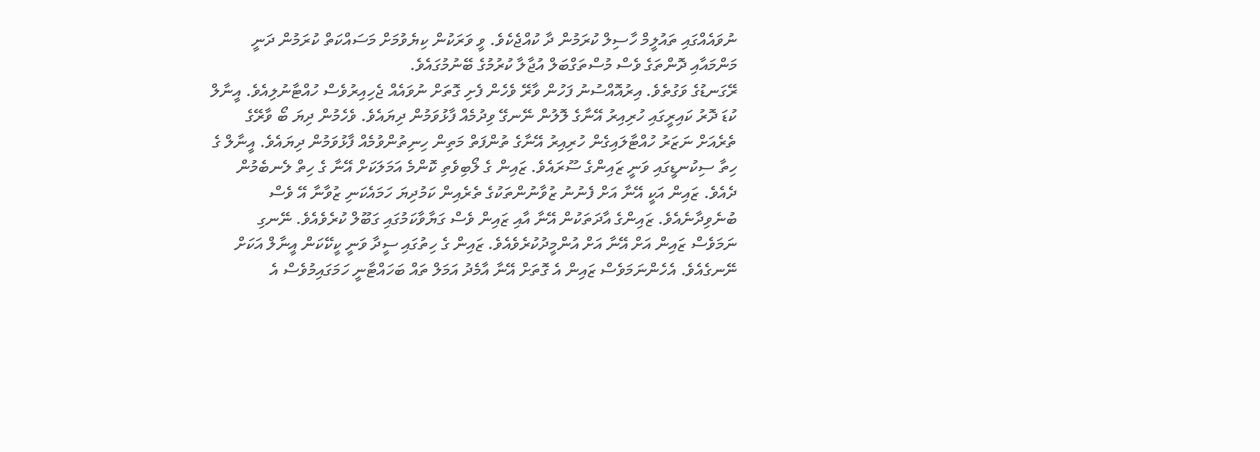ނުވައެއްގައި ތައުލީމް ހާސިލް ކުރަމުން ދާ ކުއްޖެކެވެ. ވީ ވަރަކުން ކިޔެވުމަށް މަސައްކަތް ކުރަމުން ދަނީ މަންމައާއި ދޮންތަގެ ވެސް މުސްތަގްބަލް އުޖާލާ ކުރުމުގެ ބޭނުމުގައެވެ.
ރޭގަނޑުގެ ވަގުތެވެ. އިރުއޮއްސުނު ފަހުން ވާރޭ ވެހެން ފެށި ގޮތަށް ނުވައެއް ޖެހިއިރުވެސް ހުއްޓާނުލިއެވެ. އީނާލް ކުޑަ ދޮރު ކައިރީގައި ހުރިއިރު އޭނާގެ ލޮލުން ނޭނގޭ ވިދުމެއް ފާޅުވަމުން ދިޔައެވެ. ވެހެމުން ދިޔަ ބޯ ވާރޭގެ ތެރެއަށް ނަޒަރު ހުއްޓާލައިގެން ހުރިއިރު އޭނާގެ ތުންފަތް މަތިން ހިނިތުންވުމެއް ފާޅުވަމުން ދިޔައެވެ. އީނާލް ގެ ހިތާ ސިކުނޑީގައި ވަނީ ޒައިންގެ ސޫރައެވެ. ޒައިން ގެ ލޯބިވެތި ކޮންމެ އަމަލަކަށް އޭނާ ގެ ހިތް ލެނބެމުން ދެއެވެ. ޒައިން އަކީ އޭނާ އަށް ފެނުނު ޒުވާނުންތަކުގެ ތެރެއިން ކަމުދިޔަ ހަމައެކަނި ޒުވާނާ އޭ ވެސް ބުނެވިދާނެއެވެ. ޒައިންގެ އާދަތަކުން އޭނާ އާއި ޒައިން ވެސް ގަޔާވާކަމުގައި ގަބޫލް ކުރެވެއެވެ. ނޭނގި ނަމަވެސް ޒައިން އަށް އޭނާ އަށް އުންމީދުކުރެވެއެވެ. ޒައިން ގެ ހިތުގައި ސީދާ ވަނީ ކީކޭކަން އީނާލް އަކަށް ނޭނގެއެވެ. އެހެންނަމަވެސް ޒައިން އެ ގޮތަށް އޭނާ އާމެދު އަމަލް ތައް ބަހައްޓާނީ ހަމަގައިމުވެސް އެ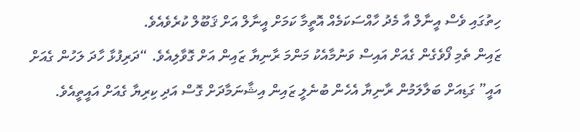ހިތުގައި ވެސް އީނާލް އާ މެދު ހާއްސަކަމެއް އޮތީމާ ކަމަށް އީނާލް އަށް ޤަބޫލް ކުރެވެއެވެ.
ޒައިން ތެމި ފޯވެގެން ގެއަށް އައިސް ވަނުމާއެކު މަންމަ ރާނިޔާ ޒައިން އަށް ގޮވާލިއެވެ. “ދަރިފުޅާ ހާދަ ލަހުން ގެއަށް އައީ” ގަޑިއަށް ބަލާލަމުން ރާނިޔާ އެހެން ބުނެލީ ޒައިން އިޝާނަމާދަށް ގޮސް އަދި ކިރިޔާ ގެއަށް އައީތީއެވެ.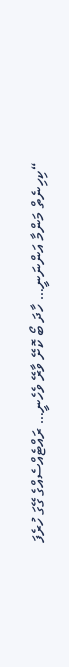“ކިހިނެތް މަންމާ އަންނަނީ… ހާދަ ބޯ ކޮށޭ ވާރޭ ވެހެނީ… ރައްޓެއްސެއްގެ ގޭގަ ހުރެފަ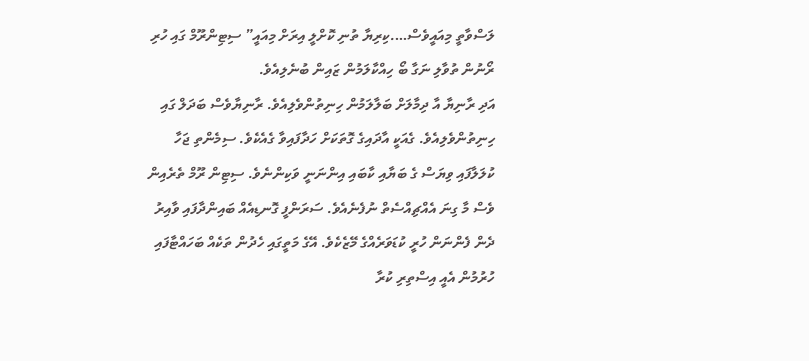ލަސްވާތީ މިއައީވެސް….ކިރިޔާ ތުނި ކޮށްލީ އިރަށް މިއައީ” ސިޓިންރޫމް ގައި ހުރި ރޯނުން ތުވާލި ނަގާ ބޯ ހިއްކާލަމުން ޒައިން ބުނެލިއެވެ.
އަދި ރާނިޔާ އާ ދިމާލަށް ބަލާލަމުން ހިނިތުންވެލިއެވެ. ރާނިޔާވެސް ބަދަލް ގައި ހިނިތުންވެލިއެވެ. ގެއަކީ އާދައިގެ ގޮތަކަށް ހަދާފައިވާ ގެއެކެވެ. ސިމެންތި ޖަހާ ކުލަލާފައި ވިޔަސް ގެ ބަޔާއި ކާބައި އިންނަނީ ވަކިންނެވެ. ސިޓިން ރޫމް ތެރެއިން ވެސް މާ ގިނަ އެއްޗިއްސެތް ނުފެނެއެވެ. ސަރަންފީ ގޮނޑިއެއް ބައިންދާފައި ވާއިރު ދެން ފެންނަން ހުރީ ކުޑަވަރެއްގެ މޭޒެކެވެ. އޭގެ މަތީގައި ހެދުން ތަކެއް ބަހައްޓާފައި ހުރުމުން އެއީ އިސްތިރި ކުރާ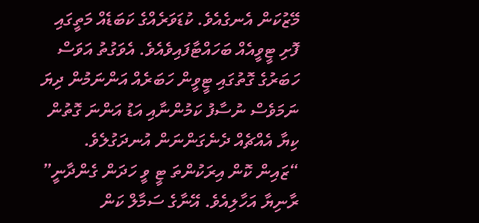މޭޒުކަން އެނގެއެވެ. ކުޑަވަރެއްގެ ކަބަޑެއް މަތީގައި ފޮށި ޓީވީއެއް ބަހައްޓާފައިވެއެވެ. އެވަގުތު އަވަސް ހަބަރުގެ ގޮތުގައި ޓީވީން ހަބަރެއް އަންނަމުން ދިޔަ ނަމަވެސް ނުސާފު ކަމުންނާއި އަޑު އަންނަ ގޮތުން ކިޔާ އެއްޗެއް ދެނެގަންނަން އުނދަގުލެވެ.
“ޒައިން ކޮން އިރަކުންތަ ޓީ ވީ ހަދަން ގެންދާނީ” ރާނިޔާ އަހާލިއެވެ. އޭނާގެ ސަމާލް ކަން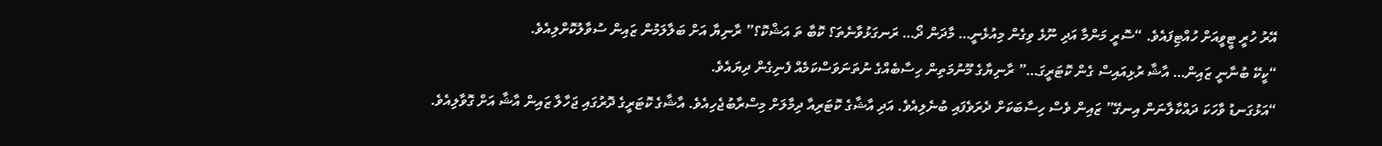އޭރު ހުރީ ޓީވީއަށް ހުއްޓިފައެވެ. “ސޮރީ މަންމާ އަދި ނޫޅެ ވިގެން މިއުޅެނީ… މާދަން ދޯ… ރަނގަޅުވާނެތަ؟ ކޮބާ ތަ އަޝްކޮ؟” ރާނިޔާ އަށް ބަލާލަމުން ޒައިން ސުވާލުކޮށްލިއެވެ.
“ކީކޭ ބުނާނީ ޒައިން… އާޝާ ރުޅިއައިސް ގެން ކޮޓަރީގަ…” ރާނިޔާގެ މޫނުމަތިން ހިސާބެއްގެ ނުތަނަވަސްކަމެއް ފެނިގެން ދިޔައެވެ.
“އަޅުގަނޑު ވާހަކަ ދައްކާލާނަން އިނގޭ” ޒައިން ވެސް ހިސާބަކަށް ދެރަވެފައި ބުނެލިއެވެ. އަދި އާޝާގެ ކޮޓަރިއާ ދިމާލަށް މިސްރާބުޖެހިއެވެ. އާޝާގެ ކޮޓަރީގެ ދޮރުގައި ޖަހާލާ ޒައިން އާޝާ އަށް ގޮވާލިއެވެ.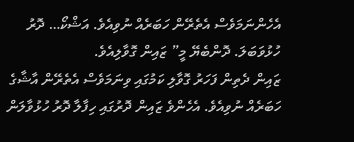އެހެންނަމަވެސް އެތެރޭން ހަބަރެއް ނުވިއެވެ. އަޝްކޯ… ދޮރު ހުޅުވަބަލަ. ދޮންބެޔޭ މީ” ޒައިން ގޮވާލިއެވެ.
ޒައިން ދެތިން ފަހަރު ގޮވާލި ކަމުގައި ވިނަމަވެސް އެތެރޭން އާޝާގެ ހަބަރެއް ނުވިއެވެ. އެހެންވެ ޒައިން ދޮރުގައި ހިފާލާ ދޮރު ހުޅުވާލަން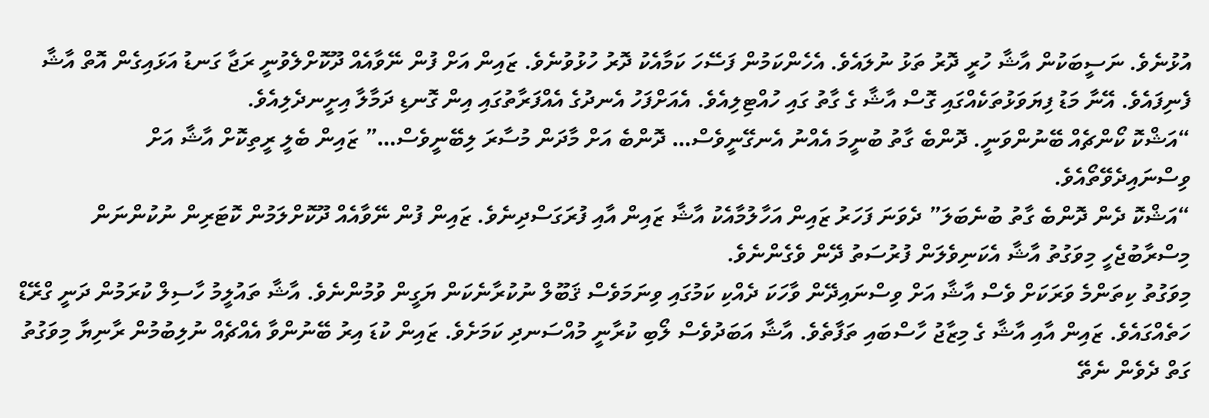އުޅުނެވެ. ނަސީބަކުން އާޝާ ހުރީ ދޮރު ތަޅު ނުލައެވެ. އެހެންކަމުން ފަސޭހަ ކަމާއެކު ދޮރު ހުޅުވުނެވެ. ޒައިން އަށް ފުން ނޭވާއެއް ދޫކޮށްލެވުނީ ރަޖާ ގަނޑު އަޅައިގެން އޮތް އާޝާ ފެނިފައެވެ. އޭނާ މަޑު ފިޔަވަޅުތަކެއްގައި ގޮސް އާޝާ ގެ ގާތު ގައި ހުއްޓިލިއެވެ. އެއަށްފަހު އެނދުގެ އެއްފަރާތުގައި އިން ގޮނޑި ދަމާލާ އިށީނދެލިއެވެ.
“އަޝްކޮ ކޯންޗެއް ބޭނުންވަނީ. ދޮންބެ ގާތު ބުނީމަ އެއްނު އެނގޭނީވެސް… ދޮންބެ އަށް މާދަން މުސާރަ ލިބޭނީވެސް…” ޒައިން ބެލީ ރީތިކޮށް އާޝާ އަށް ވިސްނައިދެވޭތޯއެވެ.
“އަޝްކޮ ދެން ދޮންބެ ގާތު ބުނެބަލަ” ދެވަނަ ފަހަރު ޒައިން އަހާލުމާއެކު އާޝާ ޒައިން އާއި ފުރަގަސްދިނެވެ. ޒައިން ފުން ނޭވާއެއް ދޫކޮށްލަމުން ކޮޓަރިން ނުކުންނަން މިސްރާބުޖެހީ މިވަގުތު އާޝާ އެކަނިވެލަން ފުރުސަތު ދޭން ވެގެންނެވެ.
މިވަގުތު ކިތަންމެ ވަރަކަށް ވެސް އާޝާ އަށް ވިސްނައިދޭން ވާހަކަ ދެއްކި ކަމުގައި ވިނަމަވެސް ޤަބޫލް ނުކުރާނެކަން ޔަގީން ވުމުންނެވެ. އާޝާ ތައުލީމު ހާސިލް ކުރަމުން ދަނީ ގްރޭޑް ހަތެއްގައެވެ. ޒައިން އާއި އާޝާ ގެ މިޒާޖު ހާސްބައި ތަފާތެވެ. އާޝާ އަބަދުވެސް ލޯބި ކުރާނީ މުއްސަނދި ކަމަށެވެ. ޒައިން ކުޑަ އިރު ބޭނުންވާ އެއްޗެއް ނުލިބުމުން ރާނިޔާ މިވަގުތު ގަތް ދެވެން ނެތޭ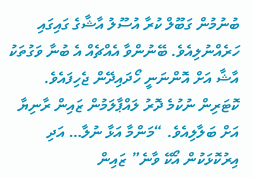ބުނުމުން ގަބޫލް ކުރާ އުސޫލު އާޝާގެ ގައިގައި ހަރެއްނުލިއެވެ. ބޭނުންވާ އެއްޗެއް އެ ބުނާ ވަގުތަކު އާޝާ އަށް އޮންނަނީ ހޯދައިދޭން ޖެހިފައެވެ.
ކޮޓަރިން ނުކުމެ ދޮރު ލައްޕާލަމުން ޒައިން ރާނިޔާ އަށް ބަލާލިއެވެ. “މަންމާ އަޅާ ނުލާ… އަދި އިރުކޮޅަކުން އޯކޭ ވާނެ” ޒައިން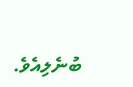ބުނެލިއެވެ.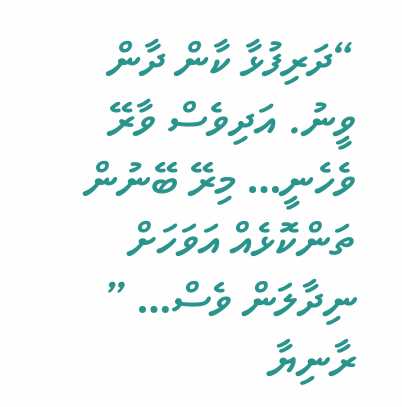“ދަރިފުޅާ ކާން ދާން ވީނު. އަދިވެސް ވާރޭ ވެހެނީ… މިރޭ ބޭނުން ތަންކޮޅެއް އަވަހަށް ނިދާލަން ވެސް… ” ރާނިޔާ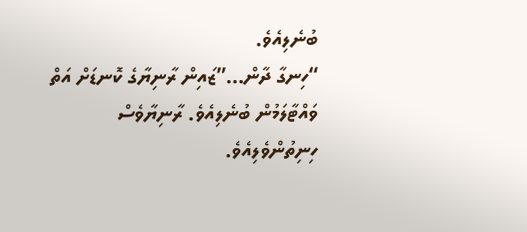ބުނެލިއެވެ.
“ހިނގާ ދާން…”ޒައިން ރާނިޔާގެ ކޮނޑަށް އަތް ވައްޓާލަމުން ބުނެލިއެވެ. ރާނިޔާވެސް ހިނިތުންވެލިއެވެ.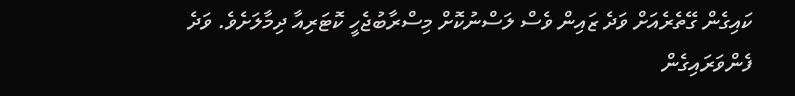ކައިގެން ގޭތެރެއަށް ވަދެ ޒައިން ވެސް ލަސްނުކޮށް މިސްރާބުޖެހީ ކޮޓަރިއާ ދިމާލަށެވެ. ވަދެ ފެންވަރައިގެން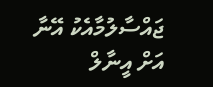ޖައްސާލުމާއެކު އޭނާ އަށް އީނާލް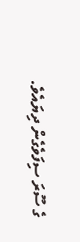ގެ ސޫރަ ސިފަވެގެން ދިޔައެވެ.